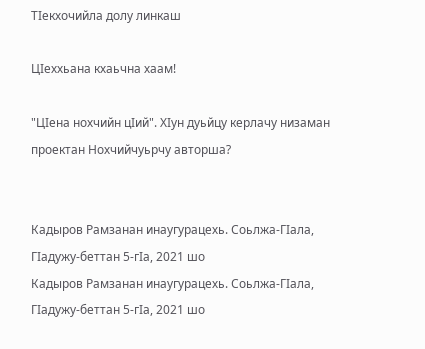ТIекхочийла долу линкаш

ЦIеххьана кхаьчна хаам!

"ЦIена нохчийн цIий". ХIун дуьйцу керлачу низаман проектан Нохчийчуьрчу авторша?


Кадыров Рамзанан инаугурацехь. Соьлжа-ГIала, ГIадужу-беттан 5-гIа, 2021 шо
Кадыров Рамзанан инаугурацехь. Соьлжа-ГIала, ГIадужу-беттан 5-гIа, 2021 шо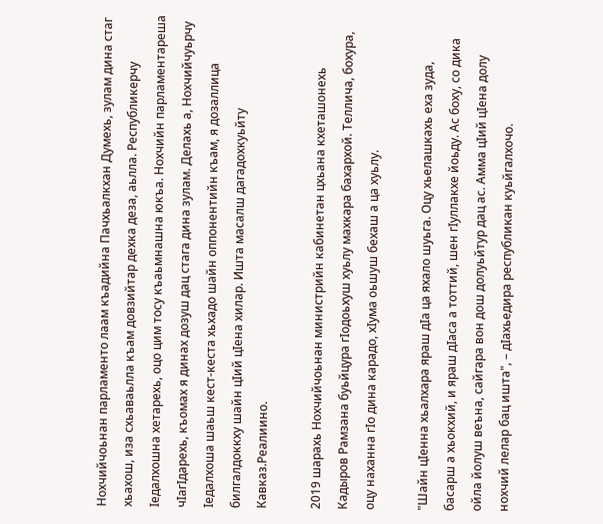Нохчийчоьнан парламенто лаам къадийна Пачхьалкхан Думехь, зулам дина стаг хьахош, иза схьаваьлла къам довзийтар дехка деза, аьлла. Республикерчу Iедалхошна хетарехь, оцо цим тосу къаьмнашна юкъа. Нохчийн парламентареша чIагIдарехь, къомах я динах дозуш дац стага дина зулам. Делахь а, Нохчийчуьрчу Iедалхоша шаьш кест-кеста хьхадо шайн оппонентийн къам, я дозаллица билгалдоккху шайн цIий цIена хилар. Ишта масалш дагадохкуьйту Кавказ.Реалиино.

2019 шарахь Нохчийчоьнан министрийн кабинетан цхьана кхеташонехь Кадыров Рамзана буьйцура гIодоьхуш хуьлу махкара бахархой. Теллича, бохура, оцу наханна гIо дина карадо, хIума оьшуш бехаш а ца хуьлу.

"Шайн цIенна хьалхара яраш дIа ца яхало шуьга. Оцу хьелашкахь еха зуда, басарш а хьокхий, и яраш дIаса а тоттий, шен гIуллакхе йоьду. Ас боху, со дика ойла йолуш веъна, сайгара вон дош долуьйтур дац ас. Амма цIий цIена долу нохчий лелар бац ишта", – дIахьедира республикан куьйгалхочо.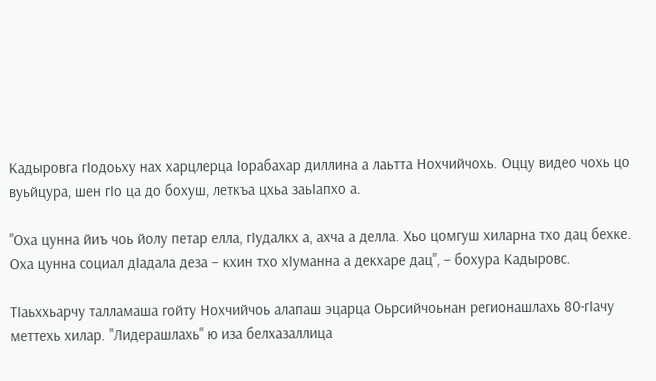Кадыровга гIодоьху нах харцлерца Iорабахар диллина а лаьтта Нохчийчохь. Оццу видео чохь цо вуьйцура, шен гIо ца до бохуш, леткъа цхьа заьIапхо а.

"Оха цунна йиъ чоь йолу петар елла, гIудалкх а, ахча а делла. Хьо цомгуш хиларна тхо дац бехке. Оха цунна социал дIадала деза – кхин тхо хIуманна а декхаре дац", – бохура Кадыровс.

ТIаьххьарчу талламаша гойту Нохчийчоь алапаш эцарца Оьрсийчоьнан регионашлахь 80-гIачу меттехь хилар. "Лидерашлахь" ю иза белхазаллица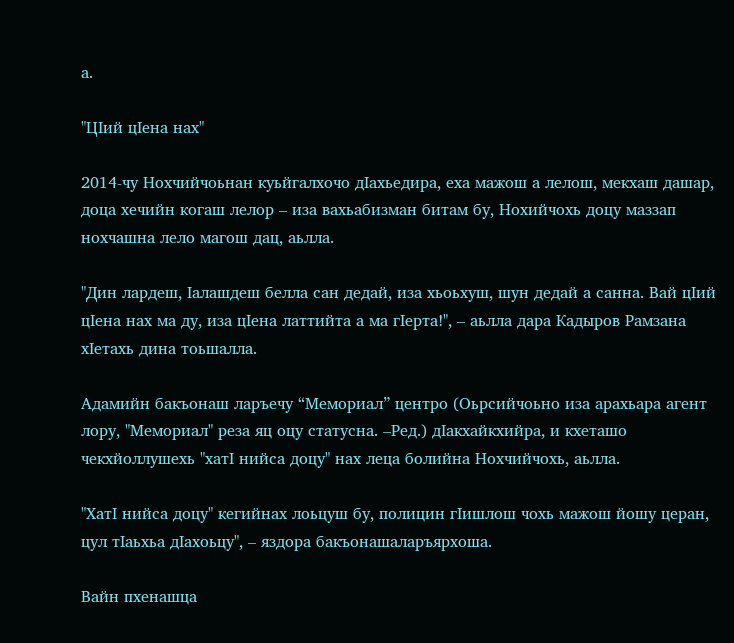а.

"ЦIий цIена нах"

2014-чу Нохчийчоьнан куьйгалхочо дIахьедира, еха мажош а лелош, мекхаш дашар, доца хечийн когаш лелор – иза вахьабизман битам бу, Нохийчохь доцу маззап нохчашна лело магош дац, аьлла.

"Дин лардеш, Iалашдеш белла сан дедай, иза хьоьхуш, шун дедай а санна. Вай цIий цIена нах ма ду, иза цIена латтийта а ма гIерта!", – аьлла дара Кадыров Рамзана хIетахь дина тоьшалла.

Адамийн бакъонаш ларъечу “Мемориал” центро (Оьрсийчоьно иза арахьара агент лору, "Мемориал" реза яц оцу статусна. –Ред.) дIакхайкхийра, и кхеташо чекхйоллушехь "хатI нийса доцу" нах леца болийна Нохчийчохь, аьлла.

"ХатI нийса доцу" кегийнах лоьцуш бу, полицин гIишлош чохь мажош йошу церан, цул тIаьхьа дIахоьцу", – яздора бакъонашаларъярхоша.

Вайн пхенашца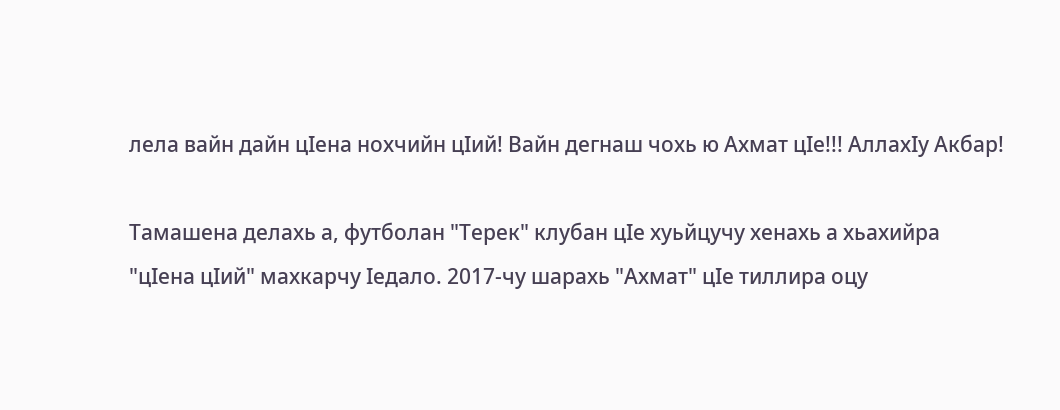лела вайн дайн цIена нохчийн цIий! Вайн дегнаш чохь ю Ахмат цIе!!! АллахIу Акбар!

Тамашена делахь а, футболан "Терек" клубан цIе хуьйцучу хенахь а хьахийра "цIена цIий" махкарчу Iедало. 2017-чу шарахь "Ахмат" цIе тиллира оцу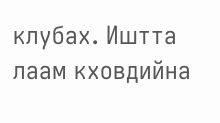клубах. Иштта лаам кховдийна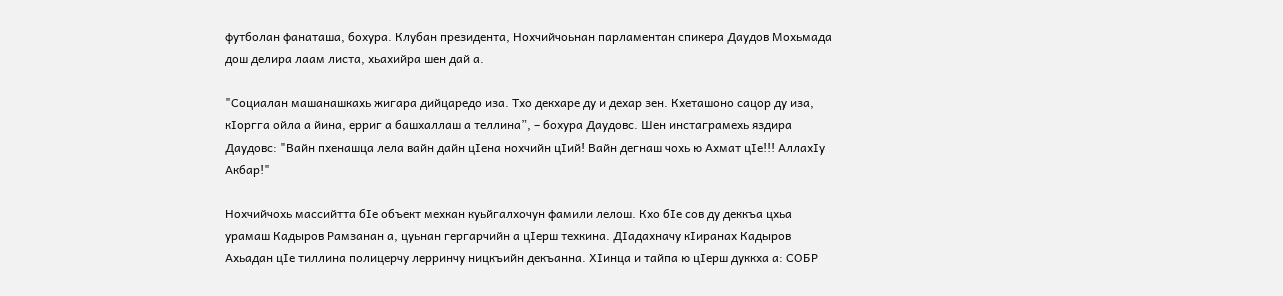футболан фанаташа, бохура. Клубан президента, Нохчийчоьнан парламентан спикера Даудов Мохьмада дош делира лаам листа, хьахийра шен дай а.

"Социалан машанашкахь жигара дийцаредо иза. Тхо декхаре ду и дехар зен. Кхеташоно сацор ду иза, кIоргга ойла а йина, ерриг а башхаллаш а теллина”, – бохура Даудовс. Шен инстаграмехь яздира Даудовс: "Вайн пхенашца лела вайн дайн цIена нохчийн цIий! Вайн дегнаш чохь ю Ахмат цIе!!! АллахIу Акбар!"

Нохчийчохь массийтта бIе объект мехкан куьйгалхочун фамили лелош. Кхо бIе сов ду деккъа цхьа урамаш Кадыров Рамзанан а, цуьнан гергарчийн а цIерш техкина. ДIадахначу кIиранах Кадыров Ахьадан цIе тиллина полицерчу лерринчу ницкъийн декъанна. ХIинца и тайпа ю цIерш дуккха а: СОБР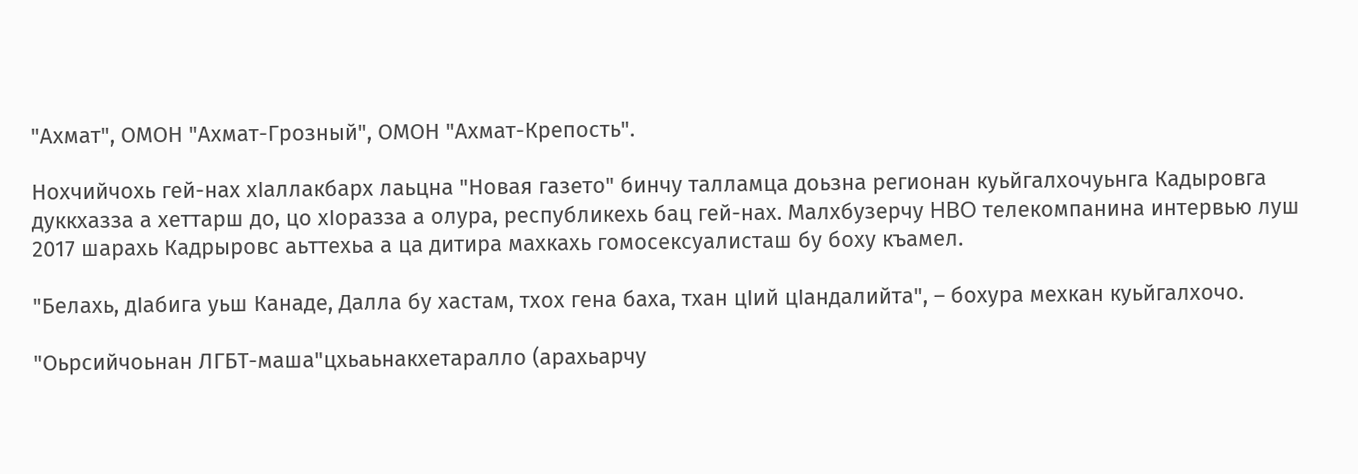"Ахмат", ОМОН "Ахмат-Грозный", ОМОН "Ахмат-Крепость".

Нохчийчохь гей-нах хIаллакбарх лаьцна "Новая газето" бинчу талламца доьзна регионан куьйгалхочуьнга Кадыровга дуккхазза а хеттарш до, цо хIоразза а олура, республикехь бац гей-нах. Малхбузерчу HBO телекомпанина интервью луш 2017 шарахь Кадрыровс аьттехьа а ца дитира махкахь гомосексуалисташ бу боху къамел.

"Белахь, дIабига уьш Канаде, Далла бу хастам, тхох гена баха, тхан цIий цIандалийта", – бохура мехкан куьйгалхочо.

"Оьрсийчоьнан ЛГБТ-маша"цхьаьнакхетаралло (арахьарчу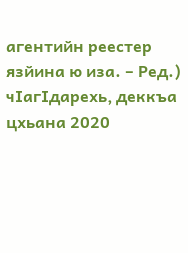агентийн реестер язйина ю иза. – Ред.) чIагIдарехь, деккъа цхьана 2020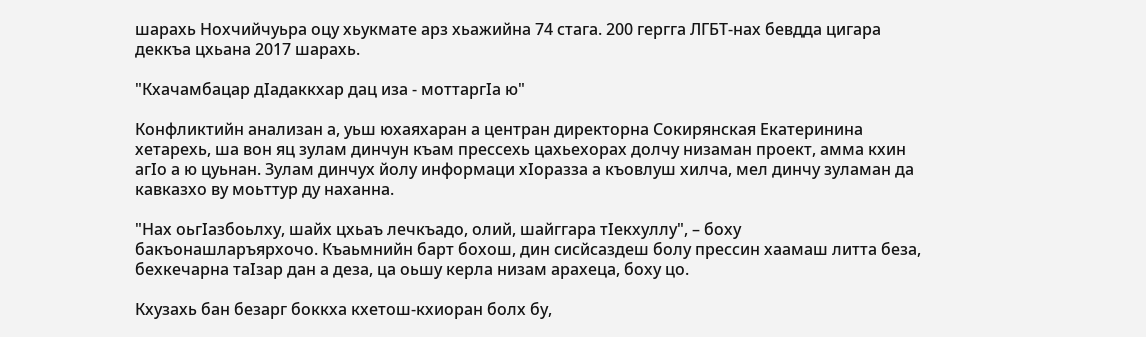шарахь Нохчийчуьра оцу хьукмате арз хьажийна 74 стага. 200 гергга ЛГБТ-нах бевдда цигара деккъа цхьана 2017 шарахь.

"Кхачамбацар дIадаккхар дац иза - моттаргIа ю"

Конфликтийн анализан а, уьш юхаяхаран а центран директорна Сокирянская Екатеринина хетарехь, ша вон яц зулам динчун къам прессехь цахьехорах долчу низаман проект, амма кхин агIо а ю цуьнан. Зулам динчух йолу информаци хIоразза а къовлуш хилча, мел динчу зуламан да кавказхо ву моьттур ду наханна.

"Нах оьгIазбоьлху, шайх цхьаъ лечкъадо, олий, шайггара тIекхуллу", – боху бакъонашларъярхочо. Къаьмнийн барт бохош, дин сисйсаздеш болу прессин хаамаш литта беза, бехкечарна таIзар дан а деза, ца оьшу керла низам арахеца, боху цо.

Кхузахь бан безарг боккха кхетош-кхиоран болх бу,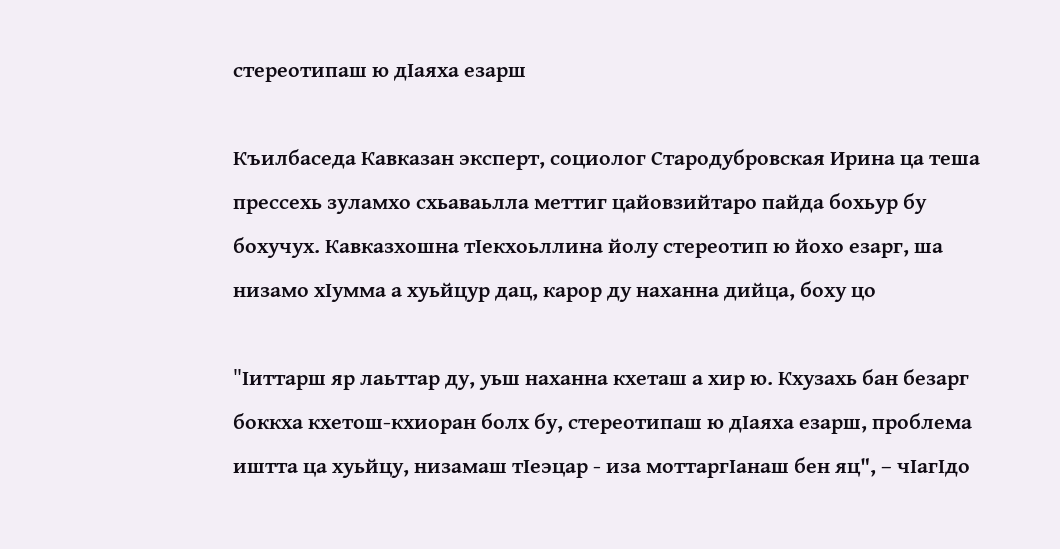стереотипаш ю дIаяха езарш

Къилбаседа Кавказан эксперт, социолог Стародубровская Ирина ца теша прессехь зуламхо схьаваьлла меттиг цайовзийтаро пайда бохьур бу бохучух. Кавказхошна тIекхоьллина йолу стереотип ю йохо езарг, ша низамо хIумма а хуьйцур дац, карор ду наханна дийца, боху цо

"Iиттарш яр лаьттар ду, уьш наханна кхеташ а хир ю. Кхузахь бан безарг боккха кхетош-кхиоран болх бу, стереотипаш ю дIаяха езарш, проблема иштта ца хуьйцу, низамаш тIеэцар - иза моттаргIанаш бен яц", – чIагIдо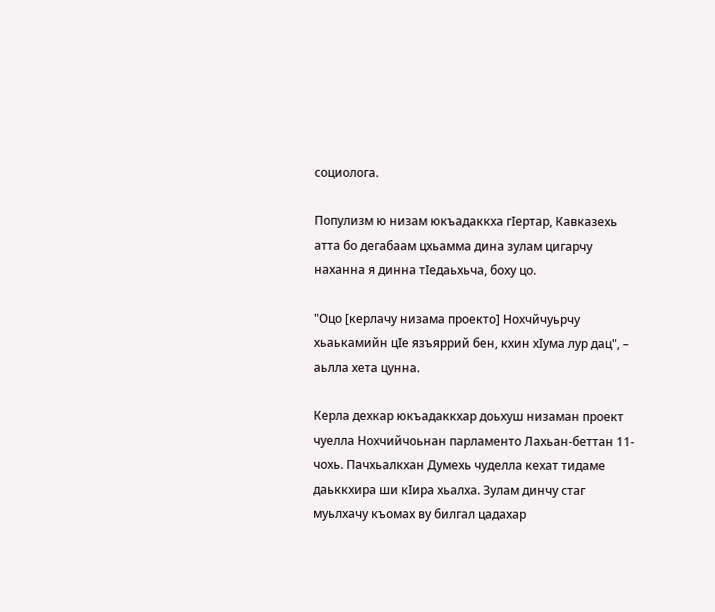социолога.

Популизм ю низам юкъадаккха гIертар, Кавказехь атта бо дегабаам цхьамма дина зулам цигарчу наханна я динна тIедаьхьча, боху цо.

"Оцо [керлачу низама проекто] Нохчйчуьрчу хьаькамийн цIе язъяррий бен, кхин хIума лур дац", – аьлла хета цунна.

Керла дехкар юкъадаккхар доьхуш низаман проект чуелла Нохчийчоьнан парламенто Лахьан-беттан 11-чохь. Пачхьалкхан Думехь чуделла кехат тидаме даьккхира ши кIира хьалха. Зулам динчу стаг муьлхачу къомах ву билгал цадахар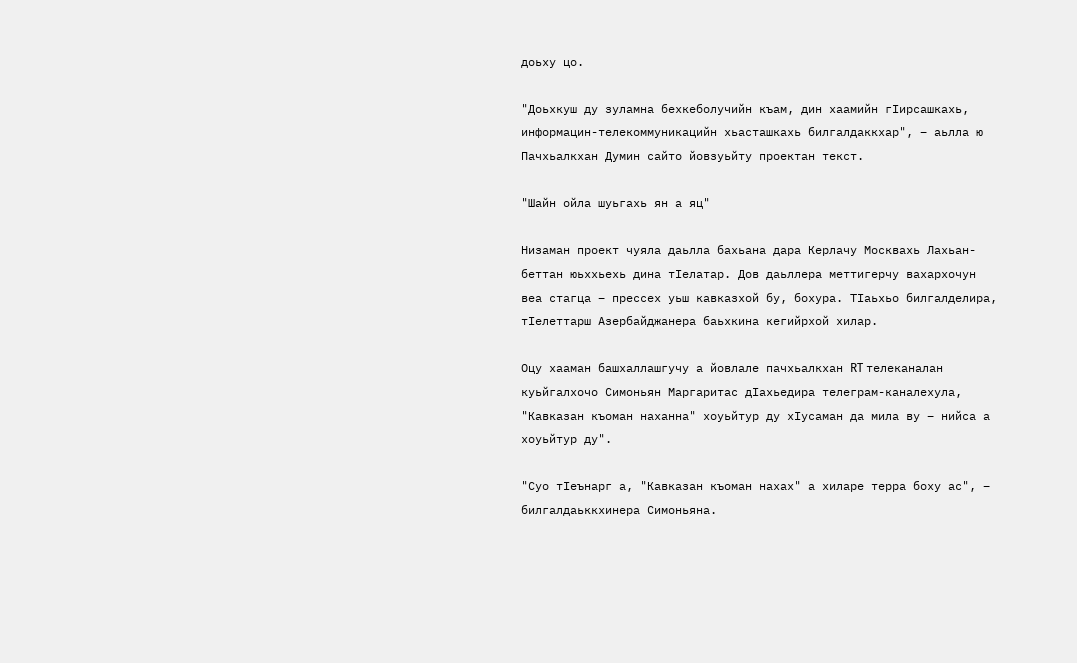доьху цо.

"Доьхкуш ду зуламна бехкеболучийн къам, дин хаамийн гIирсашкахь, информацин-телекоммуникацийн хьасташкахь билгалдаккхар", – аьлла ю Пачхьалкхан Думин сайто йовзуьйту проектан текст.

"Шайн ойла шуьгахь ян а яц"

Низаман проект чуяла даьлла бахьана дара Керлачу Москвахь Лахьан-беттан юьххьехь дина тIелатар. Дов даьллера меттигерчу вахархочун веа стагца – прессех уьш кавказхой бу, бохура. ТIаьхьо билгалделира, тIелеттарш Азербайджанера баьхкина кегийрхой хилар.

Оцу хааман башхаллашгучу а йовлале пачхьалкхан RT телеканалан куьйгалхочо Симоньян Маргаритас дIахьедира телеграм-каналехула, "Кавказан къоман наханна" хоуьйтур ду хIусаман да мила ву – нийса а хоуьйтур ду".

"Суо тIеънарг а, "Кавказан къоман нахах" а хиларе терра боху ас", – билгалдаьккхинера Симоньяна.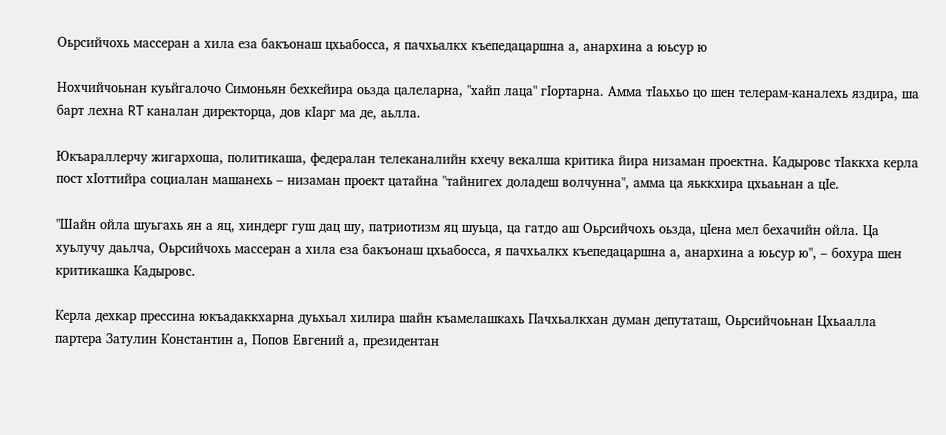Оьрсийчохь массеран а хила еза бакъонаш цхьабосса, я пачхьалкх къепедацаршна а, анархина а юьсур ю

Нохчийчоьнан куьйгалочо Симоньян бехкейира оьзда цалеларна, "хайп лаца" гIортарна. Амма тIаьхьо цо шен телерам-каналехь яздира, ша барт лехна RT каналан директорца, дов кIарг ма де, аьлла.

Юкъараллерчу жигархоша, политикаша, федералан телеканалийн кхечу векалша критика йира низаман проектна. Кадыровс тIаккха керла пост хIоттийра социалан машанехь – низаман проект цатайна "тайнигех доладеш волчунна", амма ца яьккхира цхьаьнан а цIе.

"Шайн ойла шуьгахь ян а яц, хиндерг гуш дац шу, патриотизм яц шуьца, ца гатдо аш Оьрсийчохь оьзда, цIена мел бехачийн ойла. Ца хуьлучу даьлча, Оьрсийчохь массеран а хила еза бакъонаш цхьабосса, я пачхьалкх къепедацаршна а, анархина а юьсур ю", – бохура шен критикашка Кадыровс.

Керла дехкар прессина юкъадаккхарна дуьхьал хилира шайн къамелашкахь Пачхьалкхан думан депутаташ, Оьрсийчоьнан Цхьаалла партера Затулин Константин а, Попов Евгений а, президентан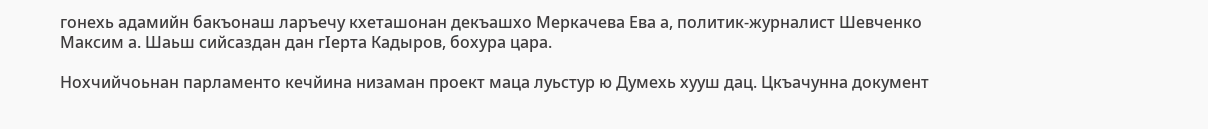гонехь адамийн бакъонаш ларъечу кхеташонан декъашхо Меркачева Ева а, политик-журналист Шевченко Максим а. Шаьш сийсаздан дан гIерта Кадыров, бохура цара.

Нохчийчоьнан парламенто кечйина низаман проект маца луьстур ю Думехь хууш дац. Цкъачунна документ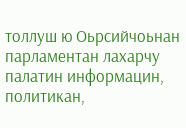толлуш ю Оьрсийчоьнан парламентан лахарчу палатин информацин, политикан,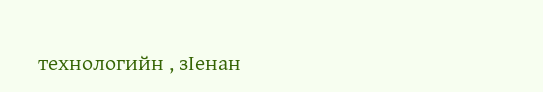технологийн , зIенан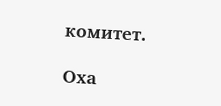комитет.

Оха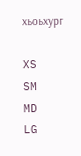хьоьхург

XS
SM
MD
LG